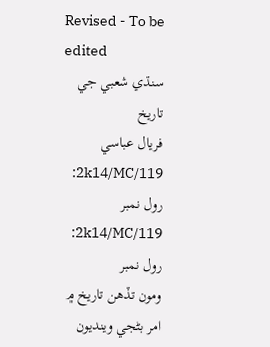Revised - To be edited
سنڌي شعبي جي تاريخ
فريال عباسي
2k14/MC/119: رول نمبر
2k14/MC/119: رول نمبر
ومون تڏهن تاريخ ۾ امر بڻجي وينديون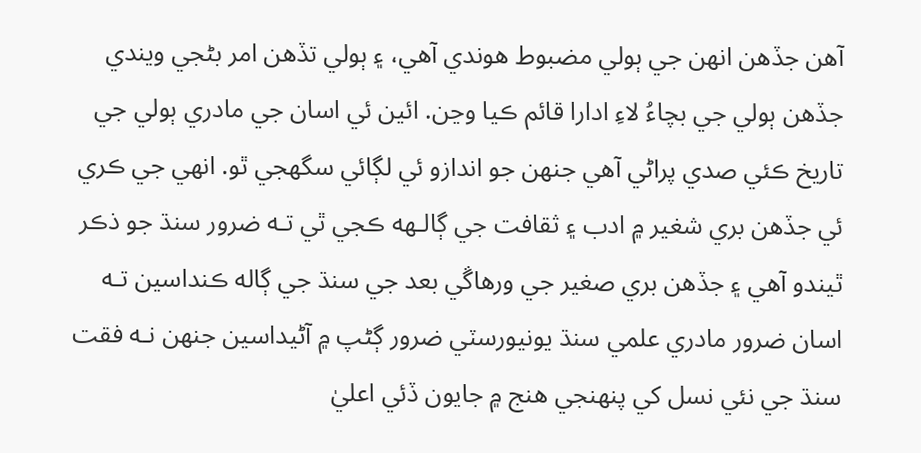آهن جڏهن انهن جي ٻولي مضبوط هوندي آهي، ۽ ٻولي تڏهن امر بڻجي ويندي جڏهن ٻولي جي بچاءُ لاءِ ادارا قائم ڪيا وڃن. ائين ئي اسان جي مادري ٻولي جي تاريخ ڪئي صدي پراڻي آهي جنهن جو اندازو ئي لڳائي سگهجي ٿو. انهي جي ڪري ئي جڏهن بري شغير ۾ ادب ۽ ثقافت جي ڳالـهه ڪجي ٿي تـه ضرور سنڌ جو ذڪر ٿيندو آهي ۽ جڏهن بري صغير جي ورهاڱي بعد جي سنڌ جي ڳاله ڪنداسين تـه اسان ضرور مادري علمي سنڌ يونيورسٽي ضرور ڳڻپ ۾ آڻيداسين جنهن نـه فقت سنڌ جي نئي نسل کي پنهنجي هنج ۾ جايون ڏئي اعليٰ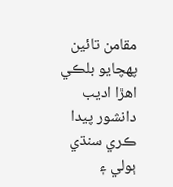مقامن تائين پهچايو بلڪي اهڙا اديب دانشور پيدا ڪري سنڌي ٻولي ۽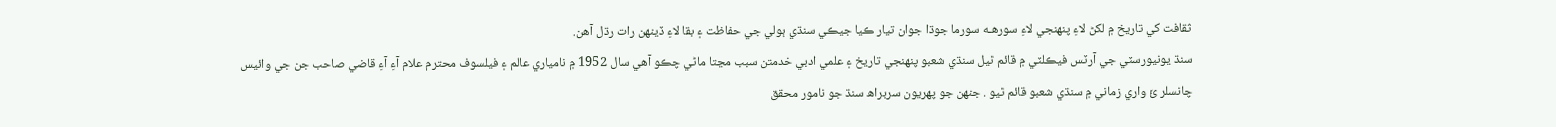ثقافت کي تاريخ ۾ لکڻ لاءِ پنهنجي لاءِ سورهـه سورما جوڌا جوان تيار ڪيا جيڪي سنڌي ٻولي جي حفاظت ۽ بقا لاءِ ڏينهن رات رڌل آهن.
سنڌ يونيورسٽي جي آرٽس فيڪلٽي ۾ قائم ٿيل سنڌي شعبو پنهنجي تاريخ ۽ علمي ادبي خدمتن سبب مڃتا ماڻي چڪو آھي سال 1952 ۾ نامياري عالم ۽ فيلسوف محترم علام آءِ آءِ قاضي صاحب جن جي وائيس چانسلر ئَ واري زماني ۾ سنڌي شعبو قائم ٿيو . جنهن جو پهريون سربراھ سنڌ جو نامور محقق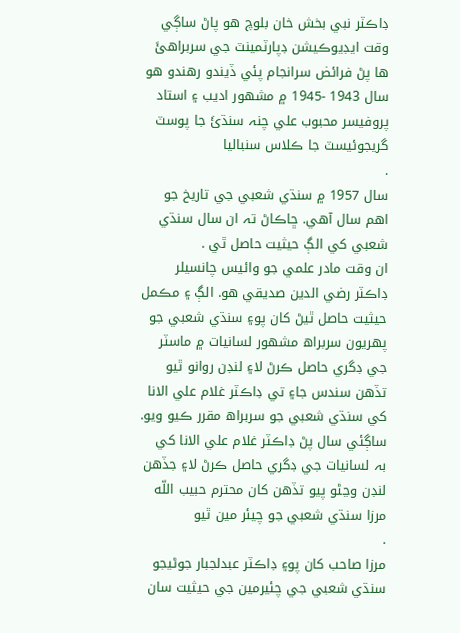ڊاڪٽر نبي بخش خان بلوچ هو پاڻ ساڳي وقت ايڊيوڪيشن ڊپارٽمينٽ جي سربراهئَ ها پڻ فرائض سرانجام پئي ڏيندو رهندو هو سال 1943 -1945 ۾ مشھور اديب ۽ استاد پروفيسر محبوب علي چنہ سنڌئَ جا پوسٽ گريجوئيسٽ جا ڪلاس سنباليا
.
سال 1957 ۾ سنڌي شعبي جي تاريخ جو اهم سال آهي. ڇاڪاڻ تہ ان سال سنڌي شعبي کي الڳ حيثيت حاصل ٿي .
ان وقت مادر علمي جو وائيس چانسيلر ڊاڪٽر رضي الدين صديقي هو. الڳ ۽ مڪمل حيثيت حاصل ٿيڻ کان پو۽ سنڌي شعبي جو پهريون سربراھ مشھور لسانيات ۾ ماسٽر جي ڊگري حاصل ڪرڻ لا۽ لنڊن روانو ٿيو تڏھن سندس جا۽ تي ڊاڪٽر غلام علي الانا کي سنڌي شعبي جو سربراھ مقرر ڪيو ويو. ساڳئي سال پڻ ڊاڪٽر غلام علي الانا کي بہ لسانيات جي ڊگري حاصل ڪرڻ لا۽ جڏھن لنڊن وڃڻو پيو تڏھن کان محترم حبيب اللّه مرزا سنڌي شعبي جو چيئر مين ٿيو
.
مرزا صاحب کان پو۽ ڊاڪٽر عبدلجبار جوڻيجو سنڌي شعبي جي چئيرمين جي حيثيت سان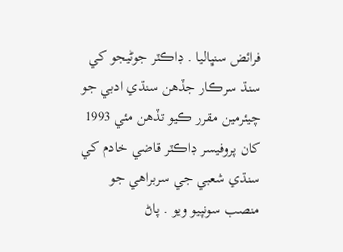فرائض سنڀاليا . ڊاڪٽر جوڻيجو کي سنڌ سرڪار جڏھن سنڌي ادبي جو چيئرمين مقرر ڪيو تڏھن مئي 1993 کان پروفيسر ڊاڪٽر قاضي خادم کي سنڌي شعبي جي سربراهي جو منصب سونپيو ويو . پاڻ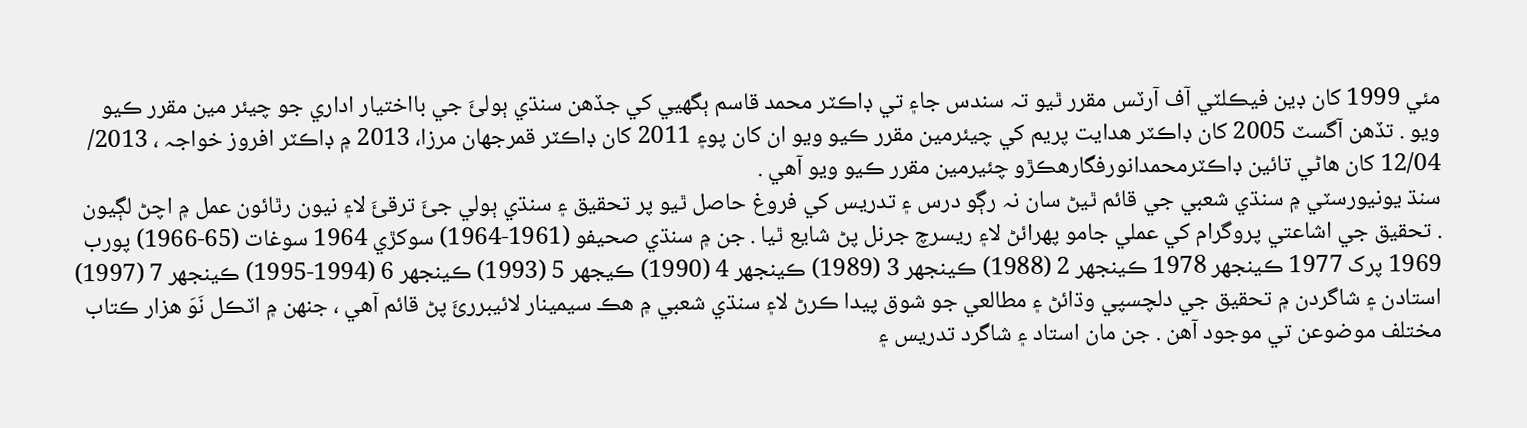مئي 1999 کان ڊين فيڪلٽي آف آرٽس مقرر ٿيو تہ سندس جا۽ تي ڊاڪٽر محمد قاسم ٻگهيي کي جڏھن سنڌي ٻولئَ جي بااختيار اداري جو چيئر مين مقرر ڪيو ويو . تڏھن آگسٽ 2005 کان ڊاڪٽر هدايت پريم کي چيئرمين مقرر ڪيو ويو ان کان پو۽ 2011 کان ڊاڪٽر قمرجهان مرزا، 2013 ۾ ڊاڪٽر افروز خواجہ ، 2013/ 12/04 کان هاڻي تائين ڊاڪٽرمحمدانورفگارهڪڙو چئيرمين مقرر ڪيو ويو آهي .
سنڌ يونيورسٽي ۾ سنڌي شعبي جي قائم ٿيڻ سان نہ رڳو درس ۽ تدريس کي فروغ حاصل ٿيو پر تحقيق ۽ سنڌي ٻولي جئَ ترقئَ لا۽ نيون رٿائون عمل ۾ اچڻ لڳيون . تحقيق جي اشاعتي پروگرام کي عملي جامو پهرائڻ لا۽ ريسرچ جرنل پڻ شايع ٿيا . جن ۾ سنڌي صحيفو (1961-1964) سوکڙي 1964 سوغات (65-1966) پورب 1969 پرک 1977 ڪينجهر 1978 ڪينجهر 2 (1988) ڪينجهر 3 (1989) ڪينجهر 4 (1990) ڪيجهر 5 (1993) ڪينجهر 6 (1994-1995) ڪينجهر 7 (1997) استادن ۽ شاگردن ۾ تحقيق جي دلچسپي وڌائڻ ۽ مطالعي جو شوق پيدا ڪرڻ لا۽ سنڌي شعبي ۾ هڪ سيمينار لائيبررئَ پڻ قائم آهي ، جنهن ۾ اٽڪل نَوَ ھزار ڪتاب مختلف موضوعن تي موجود آھن . جن مان استاد ۽ شاگرد تدريس ۽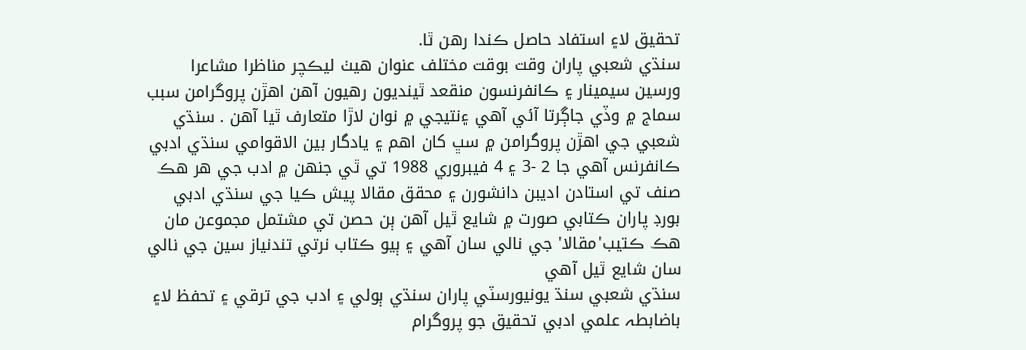تحقيق لا۽ استفاد حاصل ڪندا رهن ٿا.
سنڌي شعبي پاران وقت بوقت مختلف عنوان هيٺ ليڪچر مناظرا مشاعرا ورسين سيمينار ۽ ڪانفرنسون منقعد ٿينديون رهيون آھن اهڙن پروگرامن سبب سماج ۾ وڏي جاڳرتا آئي آھي ۽نتيجي ۾ نوان لاڙا متعارف ٿيا آهن . سنڌي شعبي جي اهڙن پروگرامن ۾ سڀ کان اهم ۽ يادگار بين الاقوامي سنڌي ادبي ڪانفرنس آھي جا 2 -3 ۽ 4 فيبروري 1988 تي ٿي جنهن ۾ ادب جي هر هڪ صنف تي استادن اديبن دانشورن ۽ محقق مقالا پيش ڪيا جي سنڌي ادبي بورڊ پاران ڪتابي صورت ۾ شايع ٿيل آھن ٻن حصن تي مشتمل مجموعن مان هڪ ڪتيب'مقالا' جي نالي سان آھي ۽ ٻيو ڪتاب نرتي تندنياز سين جي نالي سان شايع ٿيل آھي
سنڌي شعبي سنڌ يونيورسٽي پاران سنڌي ٻولي ۽ ادب جي ترقي ۽ تحفظ لا۽ باضابطہ علمي ادبي تحقيق جو پروگرام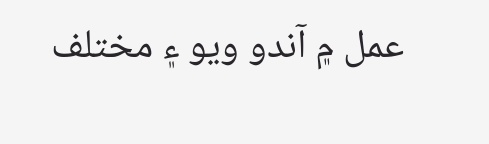عمل ۾ آندو ويو ۽ مختلف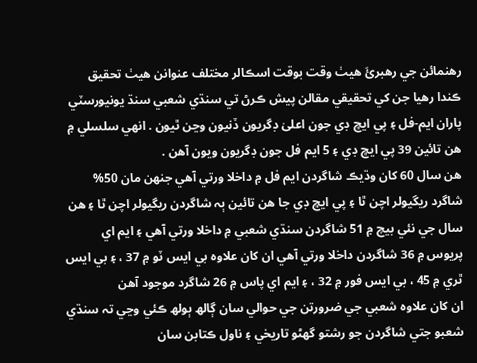رهنمائن جي رهبرئَ هيٺ وقت بوقت اسڪالر مختلف عنوانن هيٺ تحقيق ڪندا رهيا جن کي تحقيقي مقالن پيش ڪرڻ تي سنڌي شعبي سنڌ يونيورسٽي پاران ايم-فل ۽ پي ايڇ ڊي جون اعلىٰ ڊگريون ڏنيون وڃن ٿيون . انهي سلسلي ۾ هن تائين 39 پي ايڇ ڊي ۽ 5 ايم فل جون ڊگريون ويون آھن .
هن سال 60 کان وڌيڪ شاگردن ايم فل ۾ داخلا ورتي آھي جنهن مان 50% شاگرد ريگيولر اچن ٿا ۽ پي ايڇ ڊي جا هن تائين ٻہ شاگردن ريگيولر اچن ٿا ۽ هن سال جي نئي بيچ ۾ 51 شاگردن سنڌي شعبي ۾ داخلا ورتي آهي ۽ ايم اي پريوس ۾ 36 شاگردن داخلا ورتي آھي ان کان علاوه بي ايس ٽو ۾ 37 ، ۽ بي ايس ٿري ۾ 45 ، بي ايس فور ۾ 32 ، ۽ ايم اي پاس ۾ 26 شاگرد موجود آھن
ان کان علاوه شعبي جي ضرورتن جي حوالي سان ڳالھ ٻولھ ڪئي وڃي تہ سنڌي شعبو جتي شاگردن جو رشتو گهڻو تاريخي ۽ ناول ڪتابن سان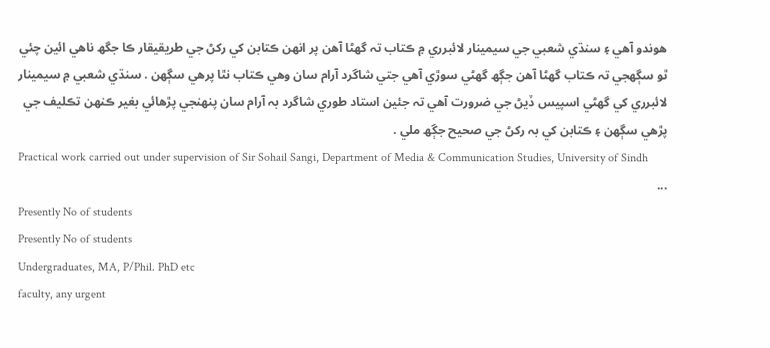هوندو آهي ۽ سنڌي شعبي جي سيمينار لائبرري ۾ ڪتاب تہ گهڻا آھن پر انهن ڪتابن کي رکڻ جي طريقيقار ڪا جگھ ناهي ائين چئي ٿو سڳهجي تہ ڪتاب گهڻا آھن جڳھ گهڻي سوڙي آھي جتي شاگرد آرام سان وهي ڪتاب نٿا پرهي سڳهن . سنڌي شعبي ۾ سيمينار لائبرري کي گهڻي اسپيس ڏيڻ جي ضرورت آھي تہ جئين استاد طوري شاگرد بہ آرام سان پنهنجي پڙهائي بغير ڪنهن تڪليف جي پڙهي سڳهن ۽ ڪتابن کي بہ رکڻ جي صحيح جڳھ ملي .
Practical work carried out under supervision of Sir Sohail Sangi, Department of Media & Communication Studies, University of Sindh
...
Presently No of students
Presently No of students
Undergraduates, MA, P/Phil. PhD etc
faculty, any urgent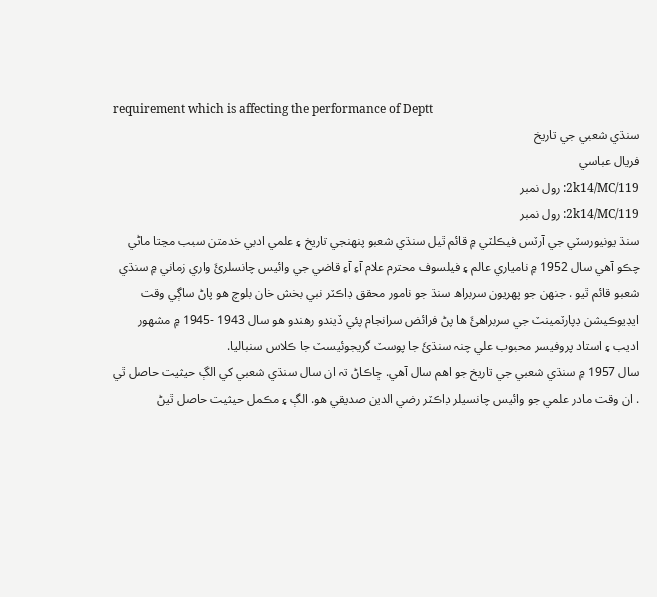requirement which is affecting the performance of Deptt
سنڌي شعبي جي تاريخ
فريال عباسي
2k14/MC/119: رول نمبر
2k14/MC/119: رول نمبر
سنڌ يونيورسٽي جي آرٽس فيڪلٽي ۾ قائم ٿيل سنڌي شعبو پنهنجي تاريخ ۽ علمي ادبي خدمتن سبب مڃتا ماڻي چڪو آھي سال 1952 ۾ نامياري عالم ۽ فيلسوف محترم علام آءِ آءِ قاضي جي وائيس چانسلرئَ واري زماني ۾ سنڌي شعبو قائم ٿيو . جنهن جو پهريون سربراھ سنڌ جو نامور محقق ڊاڪٽر نبي بخش خان بلوچ هو پاڻ ساڳي وقت ايڊيوڪيشن ڊپارٽمينٽ جي سربراهئَ ها پڻ فرائض سرانجام پئي ڏيندو رهندو هو سال 1943 -1945 ۾ مشھور اديب ۽ استاد پروفيسر محبوب علي چنہ سنڌئَ جا پوسٽ گريجوئيسٽ جا ڪلاس سنباليا.
سال 1957 ۾ سنڌي شعبي جي تاريخ جو اهم سال آهي. ڇاڪاڻ تہ ان سال سنڌي شعبي کي الڳ حيثيت حاصل ٿي . ان وقت مادر علمي جو وائيس چانسيلر ڊاڪٽر رضي الدين صديقي هو. الڳ ۽ مڪمل حيثيت حاصل ٿيڻ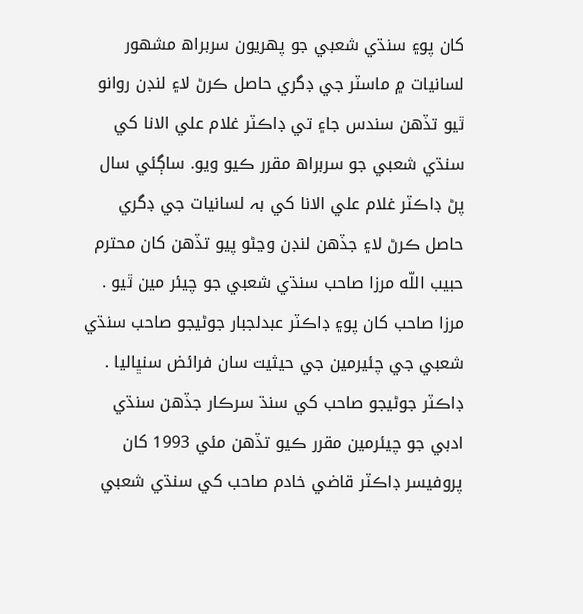کان پو۽ سنڌي شعبي جو پهريون سربراھ مشھور لسانيات ۾ ماسٽر جي ڊگري حاصل ڪرڻ لا۽ لنڊن روانو ٿيو تڏھن سندس جا۽ تي ڊاڪٽر غلام علي الانا کي سنڌي شعبي جو سربراھ مقرر ڪيو ويو. ساڳئي سال پڻ ڊاڪٽر غلام علي الانا کي بہ لسانيات جي ڊگري حاصل ڪرڻ لا۽ جڏھن لنڊن وڃڻو پيو تڏھن کان محترم حبيب اللّه مرزا صاحب سنڌي شعبي جو چيئر مين ٿيو .
مرزا صاحب کان پو۽ ڊاڪٽر عبدلجبار جوڻيجو صاحب سنڌي شعبي جي چئيرمين جي حيثيت سان فرائض سنڀاليا . ڊاڪٽر جوڻيجو صاحب کي سنڌ سرڪار جڏھن سنڌي ادبي جو چيئرمين مقرر ڪيو تڏھن مئي 1993 کان پروفيسر ڊاڪٽر قاضي خادم صاحب کي سنڌي شعبي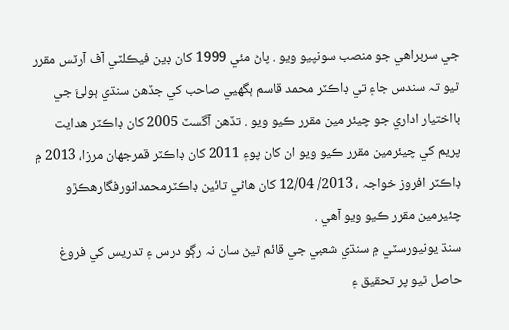جي سربراهي جو منصب سونپيو ويو . پاڻ مئي 1999 کان ڊين فيڪلٽي آف آرٽس مقرر ٿيو تہ سندس جا۽ تي ڊاڪٽر محمد قاسم ٻگهيي صاحب کي جڏھن سنڌي ٻولئَ جي بااختيار اداري جو چيئر مين مقرر ڪيو ويو . تڏھن آگسٽ 2005 کان ڊاڪٽر هدايت پريم کي چيئرمين مقرر ڪيو ويو ان کان پو۽ 2011 کان ڊاڪٽر قمرجهان مرزا، 2013 ۾ ڊاڪٽر افروز خواجہ ، 2013/ 12/04 کان هاڻي تائين ڊاڪٽرمحمدانورفگارهڪڙو چئيرمين مقرر ڪيو ويو آهي .
سنڌ يونيورسٽي ۾ سنڌي شعبي جي قائم ٿيڻ سان نہ رڳو درس ۽ تدريس کي فروغ حاصل ٿيو پر تحقيق ۽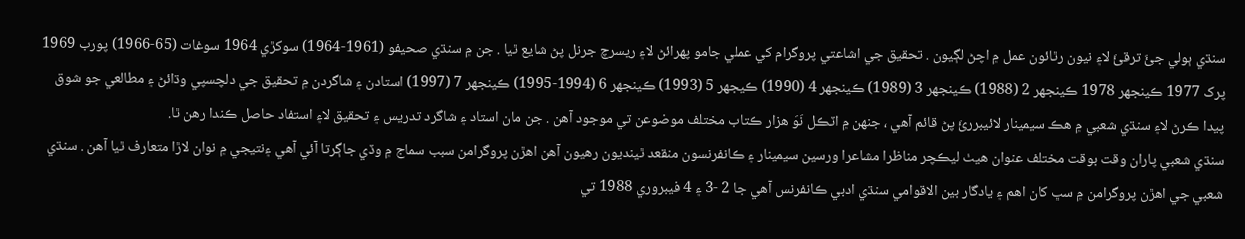سنڌي ٻولي جئَ ترقئَ لا۽ نيون رٿائون عمل ۾ اچڻ لڳيون . تحقيق جي اشاعتي پروگرام کي عملي جامو پهرائڻ لا۽ ريسرچ جرنل پڻ شايع ٿيا . جن ۾ سنڌي صحيفو (1961-1964) سوکڙي 1964 سوغات (65-1966) پورب 1969 پرک 1977 ڪينجهر 1978 ڪينجهر 2 (1988) ڪينجهر 3 (1989) ڪينجهر 4 (1990) ڪيجهر 5 (1993) ڪينجهر 6 (1994-1995) ڪينجهر 7 (1997) استادن ۽ شاگردن ۾ تحقيق جي دلچسپي وڌائڻ ۽ مطالعي جو شوق پيدا ڪرڻ لا۽ سنڌي شعبي ۾ هڪ سيمينار لائيبررئَ پڻ قائم آهي ، جنهن ۾ اٽڪل نَوَ ھزار ڪتاب مختلف موضوعن تي موجود آھن . جن مان استاد ۽ شاگرد تدريس ۽ تحقيق لا۽ استفاد حاصل ڪندا رهن ٿا.
سنڌي شعبي پاران وقت بوقت مختلف عنوان هيٺ ليڪچر مناظرا مشاعرا ورسين سيمينار ۽ ڪانفرنسون منقعد ٿينديون رهيون آھن اهڙن پروگرامن سبب سماج ۾ وڏي جاڳرتا آئي آھي ۽نتيجي ۾ نوان لاڙا متعارف ٿيا آهن . سنڌي شعبي جي اهڙن پروگرامن ۾ سڀ کان اهم ۽ يادگار بين الاقوامي سنڌي ادبي ڪانفرنس آھي جا 2 -3 ۽ 4 فيبروري 1988 تي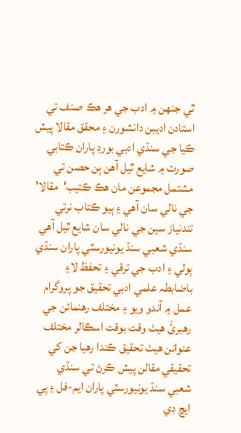ٿي جنهن ۾ ادب جي هر هڪ صنف تي استادن اديبن دانشورن ۽ محقق مقالا پيش ڪيا جي سنڌي ادبي بورڊ پاران ڪتابي صورت ۾ شايع ٿيل آھن ٻن حصن تي مشتمل مجموعن مان هڪ ڪتيب'مقالا' جي نالي سان آھي ۽ ٻيو ڪتاب نرتي تندنياز سين جي نالي سان شايع ٿيل آھي
سنڌي شعبي سنڌ يونيورسٽي پاران سنڌي ٻولي ۽ ادب جي ترقي ۽ تحفظ لا۽ باضابطہ علمي ادبي تحقيق جو پروگرام عمل ۾ آندو ويو ۽ مختلف رهنمائن جي رهبرئَ هيٺ وقت بوقت اسڪالر مختلف عنوانن هيٺ تحقيق ڪندا رهيا جن کي تحقيقي مقالن پيش ڪرڻ تي سنڌي شعبي سنڌ يونيورسٽي پاران ايم-فل ۽ پي ايڇ ڊي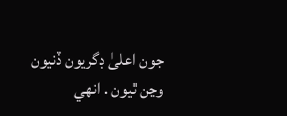جون اعلىٰ ڊگريون ڏنيون وڃن ٿيون . انهي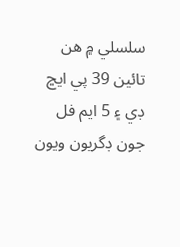سلسلي ۾ هن تائين 39 پي ايڇ ڊي ۽ 5 ايم فل جون ڊگريون ويون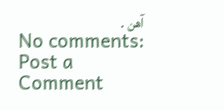آھن .
No comments:
Post a Comment